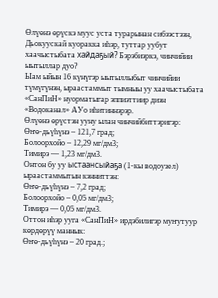Өлүөнэ өрүскэ муус уста турарынан сибээстээн, Дьокуускай куоракка иһэр, туттар уубут хаачыстыбата хайдаҕый? Бэрэбиэркэ, чинчийии ыытыллар дуо?
Ыам ыйын 16 күнүгэр ыытыллыбыт чинчийии түмүгүнэн, ыраастаммыт тымныы уу хаачыстыбата «СанПиН» нуорматыгар эппиэттиир диэн «Водоканал» АУо иһитиннэрэр.
Өлүөнэ өрүстэн ууну ылан чинчийбиттэригэр:
Өҥө-дьүһүнэ – 121,7 град;
Болоорхойо – 12,29 мг/дм3;
Тимирэ — 1,23 мг/дм3.
Онтон бу уу ыстаансыйаҕа (1-кы водоузел) ыраастаммытын кэнниттэн:
Өҥө-дьүһүнэ – 7,2 град;
Болоорхойо – 0,05 мг/дм3;
Тимирэ — 0,05 мг/дм3.
Оттон иһэр ууга «СанПиН» ирдэбилигэр муҥутуур көрдөрүү маннык:
Өҥө-дьүһүнэ – 20 град.;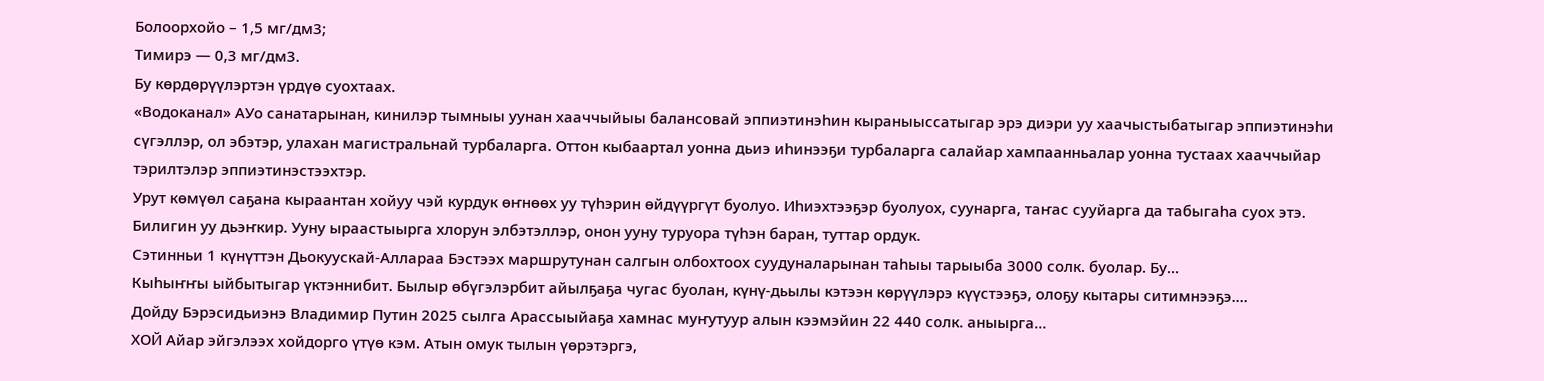Болоорхойо – 1,5 мг/дм3;
Тимирэ — 0,3 мг/дм3.
Бу көрдөрүүлэртэн үрдүө суохтаах.
«Водоканал» АУо санатарынан, кинилэр тымныы уунан хааччыйыы балансовай эппиэтинэһин кыраныыссатыгар эрэ диэри уу хаачыстыбатыгар эппиэтинэһи сүгэллэр, ол эбэтэр, улахан магистральнай турбаларга. Оттон кыбаартал уонна дьиэ иһинээҕи турбаларга салайар хампаанньалар уонна тустаах хааччыйар тэрилтэлэр эппиэтинэстээхтэр.
Урут көмүөл саҕана кыраантан хойуу чэй курдук өҥнөөх уу түһэрин өйдүүргүт буолуо. Иһиэхтээҕэр буолуох, суунарга, таҥас сууйарга да табыгаһа суох этэ. Билигин уу дьэҥкир. Ууну ыраастыырга хлорун элбэтэллэр, онон ууну туруора түһэн баран, туттар ордук.
Сэтинньи 1 күнүттэн Дьокуускай-Аллараа Бэстээх маршрутунан салгын олбохтоох суудуналарынан таһыы тарыыба 3000 солк. буолар. Бу…
Кыһыҥҥы ыйбытыгар үктэннибит. Былыр өбүгэлэрбит айылҕаҕа чугас буолан, күнү-дьылы кэтээн көрүүлэрэ күүстээҕэ, олоҕу кытары ситимнээҕэ.…
Дойду Бэрэсидьиэнэ Владимир Путин 2025 сылга Арассыыйаҕа хамнас муҥутуур алын кээмэйин 22 440 солк. аныырга…
ХОЙ Айар эйгэлээх хойдорго үтүө кэм. Атын омук тылын үөрэтэргэ,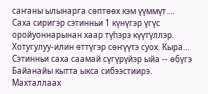саҥаны ылынарга сөптөөх кэм үүммүт.…
Саха сиригэр сэтинньи 1 күнүгэр үгүс оройуоннарынан хаар түһэрэ күүтүллэр. Хотугулуу-илин өттүгэр сөҥүүтэ суох. Кыра…
Сэтинньи саха саамай сүгүрүйэр ыйа -- өбүгэ Байанайы кытта ыкса сибээстиирэ. Махталлаах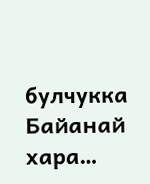булчукка Байанай хара…